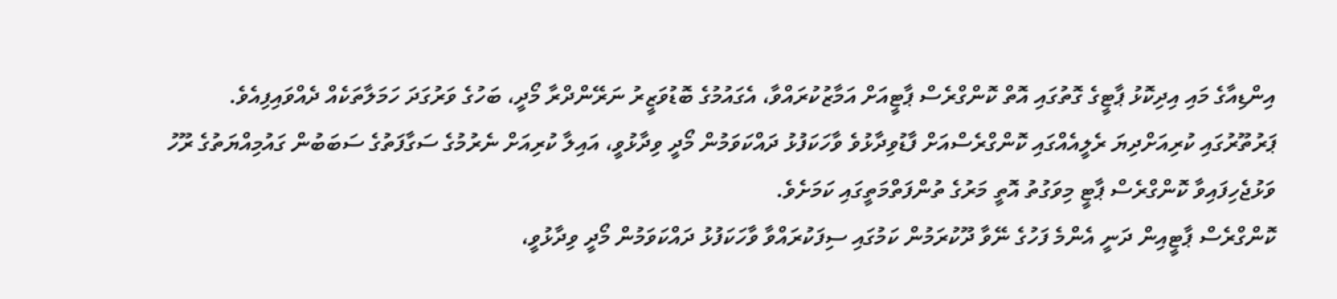އިންޑިއާގެ މައި އިދިކޮޅު ޕާޓީގެ ގޮތުގައި އޮތް ކޮންގްރެސް ޕާޓީއަށް އަމާޒުކުރައްވާ، އެގައުމުގެ ބޮޑުވަޒީރު ނަރޭންދްރާ މޯދީ، ބަހުގެ ވަރުގަދަ ހަމަލާތަކެއް ދެއްވައިފިއެވެ.
ޕަރުތޫރުގައި ކުރިއަށްދިޔަ ރެލީއެއްގައި ކޮންގްރެސްއަށް ފާޑުވިދާޅުވެ ވާހަކަފުޅު ދައްކަވަމުން މޯދީ ވިދާޅުވީ، އައިލާ ކުރިއަށް ނެރުމުގެ ސަގާފަތުގެ ސަބަބުން ގައުމިއްޔަތުގެ ރޫހު ވަޅުޖެހިފައިވާ ކޮންގްރެސް ޕާޓީ މިވަގުތު އޮތީ މަރުގެ ތުންފަތްމަތީގައި ކަމަށެވެ.
ކޮންގްރެސް ޕާޓީއިން ދަނީ އެންމެ ފަހުގެ ނޭވާ ދޫކުރަމުން ކަމުގައި ސިފަކުރައްވާ ވާހަކަފުޅު ދައްކަވަމުން މޯދީ ވިދާޅުވީ،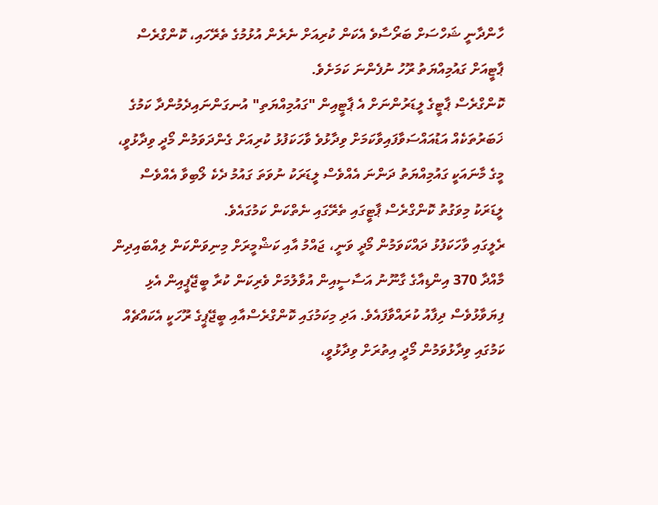ހާންދާނީ ޝަހްސަށް ބަރޯސާވެ އެކަން ކުރިއަށް ނެރެން އުޅުމުގެ ތެރޭހައި، ކޮންގްރެސް ޕާޓީއަށް ގައުމިއްޔަތު ރޫހު ނުފެންނަ ކަމަށެވެ.
ކޮންގްރެސް ޕާޓީގެ ލީޑަރުންނަށް އެ ޕާޓީއިން "ގައުމިއްޔަތި" އުނގަންނައިދެމުންދާ ކަމުގެ ޚަބަރުތަކެއް އަޑުއައްސަވާފައިވާކަމަށް ވިދާޅުވެ ވާހަކަފުޅު ކުރިއަށް ގެންދަވަމުން މޯދީ ވިދާޅުވީ، މީގެ މާނައަކީ ގައުމިއްޔަތު ދަންނަ އެއްވެސް ލީޑަރަކު ނުވަތަ ގައުމު ދެކެ ލޯބިވާ އެއްވެސް ލީޑަރަކު މިވަގުތު ކޮންގްރެސް ޕާޓީގައި ތެރޭގައި ނެތްކަން ކަމުގައެވެ.
ރެލީގައި ވާހަކަފުޅު ދައްކަވަމުން މޯދީ ވަނީ، ޖައްމު އާއި ކަޝްމީރަށް މިނިވަންކަން ލިއްބައިދިން މާއްދާ 370 އިންޑިއާގެ ގާނޫނު އަސާސީއިން އުވާލުމަށް ވެރިކަން ކުރާ ބީޖޭޕީއިން އެޅި ފިޔަވާޅުވެސް ދިފާއު ކުރައްވާފައެވެ. އަދި މިކަމުގައި ކޮންގްރެސްއާއި ބީޖޭޕީގެ ރޫހަކީ އެކައްޗެއް ކަމުގައި ވިދާޅުވަމުން މޯދީ އިތުރަށް ވިދާޅުވީ،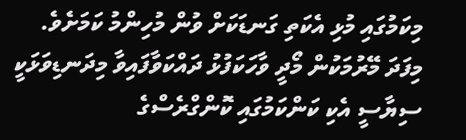މިކަމުގައި މުޅި އެކަތި ގަނޑަކަށް ވުން މުހިންމު ކަމަށެވެ.
މިފަދަ މޭރުމަކުން މޯދީ ވާހަކަފުޅު ދައްކަވާފައިވާ މިދަނޑިވަޅަކީ ސިޔާސީ އެކި ކަންކަމުގައި ކޮންގްރެސްގެ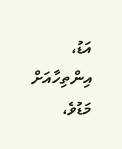އަޑު، އިންތިހާއަށް މަޑުވެ،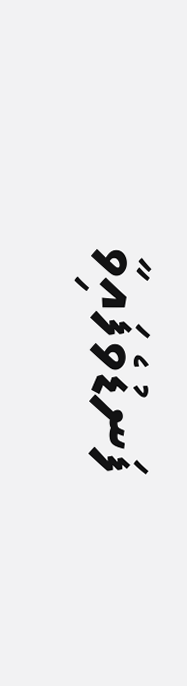ފަނޑުވެފައިވާ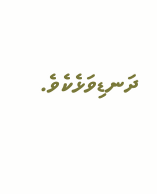ދަނޑިވަޅެކެވެ.